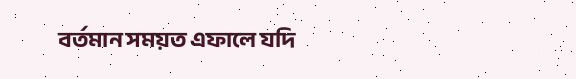বৰ্তমান সময়ত এফালে যদি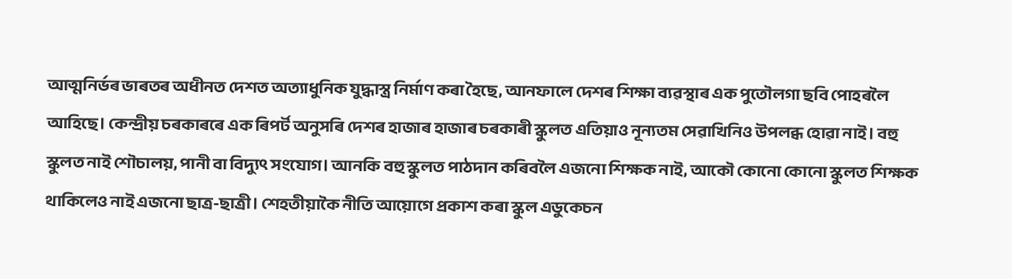আত্মনিৰ্ভৰ ভাৰতৰ অধীনত দেশত অত্যাধুনিক যুদ্ধাস্ত্ৰ নিৰ্মাণ কৰা হৈছে, আনফালে দেশৰ শিক্ষা ব্যৱস্থাৰ এক পুতৌলগা ছবি পোহৰলৈ আহিছে। কেন্দ্ৰীয় চৰকাৰৰে এক ৰিপৰ্ট অনুসৰি দেশৰ হাজাৰ হাজাৰ চৰকাৰী স্কুলত এতিয়াও নূন্যতম সেৱাখিনিও উপলব্ধ হোৱা নাই। বহু স্কুলত নাই শৌচালয়, পানী বা বিদ্যুৎ সংযোগ। আনকি বহু স্কুলত পাঠদান কৰিবলৈ এজনো শিক্ষক নাই, আকৌ কোনো কোনো স্কুলত শিক্ষক থাকিলেও নাই এজনো ছাত্ৰ-ছাত্ৰী। শেহতীয়াকৈ নীতি আয়োগে প্ৰকাশ কৰা স্কুল এডুকেচন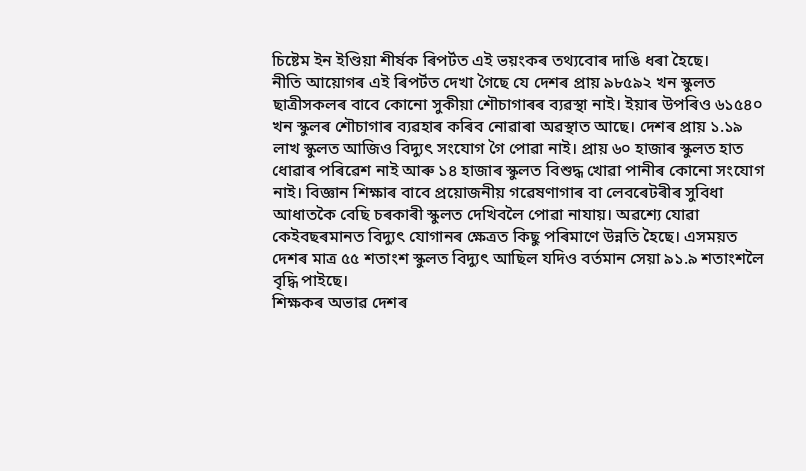চিষ্টেম ইন ইণ্ডিয়া শীৰ্ষক ৰিপৰ্টত এই ভয়ংকৰ তথ্যবোৰ দাঙি ধৰা হৈছে।
নীতি আয়োগৰ এই ৰিপৰ্টত দেখা গৈছে যে দেশৰ প্ৰায় ৯৮৫৯২ খন স্কুলত ছাত্ৰীসকলৰ বাবে কোনো সুকীয়া শৌচাগাৰৰ ব্যৱস্থা নাই। ইয়াৰ উপৰিও ৬১৫৪০ খন স্কুলৰ শৌচাগাৰ ব্যৱহাৰ কৰিব নোৱাৰা অৱস্থাত আছে। দেশৰ প্ৰায় ১.১৯ লাখ স্কুলত আজিও বিদ্যুৎ সংযোগ গৈ পোৱা নাই। প্ৰায় ৬০ হাজাৰ স্কুলত হাত ধোৱাৰ পৰিৱেশ নাই আৰু ১৪ হাজাৰ স্কুলত বিশুদ্ধ খোৱা পানীৰ কোনো সংযোগ নাই। বিজ্ঞান শিক্ষাৰ বাবে প্ৰয়োজনীয় গৱেষণাগাৰ বা লেবৰেটৰীৰ সুবিধা আধাতকৈ বেছি চৰকাৰী স্কুলত দেখিবলৈ পোৱা নাযায়। অৱশ্যে যোৱা কেইবছৰমানত বিদ্যুৎ যোগানৰ ক্ষেত্ৰত কিছু পৰিমাণে উন্নতি হৈছে। এসময়ত দেশৰ মাত্ৰ ৫৫ শতাংশ স্কুলত বিদ্যুৎ আছিল যদিও বৰ্তমান সেয়া ৯১.৯ শতাংশলৈ বৃদ্ধি পাইছে।
শিক্ষকৰ অভাৱ দেশৰ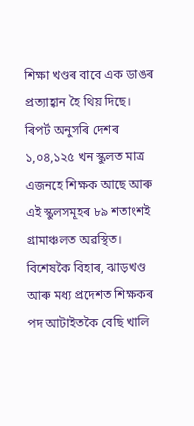শিক্ষা খণ্ডৰ বাবে এক ডাঙৰ প্ৰত্যাহ্বান হৈ থিয় দিছে। ৰিপৰ্ট অনুসৰি দেশৰ ১,০৪,১২৫ খন স্কুলত মাত্ৰ এজনহে শিক্ষক আছে আৰু এই স্কুলসমূহৰ ৮৯ শতাংশই গ্ৰামাঞ্চলত অৱস্থিত। বিশেষকৈ বিহাৰ, ঝাড়খণ্ড আৰু মধ্য প্ৰদেশত শিক্ষকৰ পদ আটাইতকৈ বেছি খালি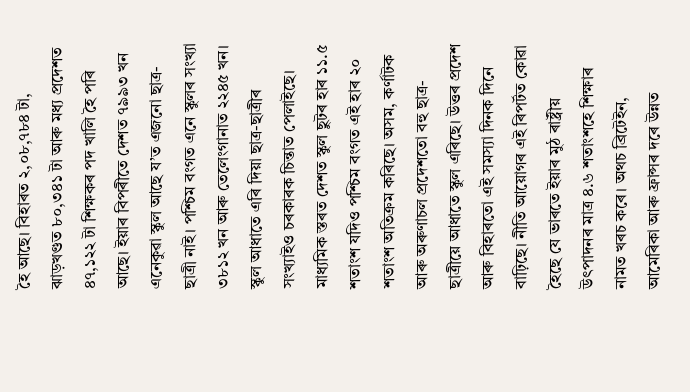হৈ আছে। বিহাৰত ২,০৮,৭৮৪ টা, ঝাড়খণ্ডত ৮০,৩৪১ টা আৰু মধ্য প্ৰদেশত ৪৭,১২২ টা শিক্ষকৰ পদ খালি হৈ পৰি আছে। ইয়াৰ বিপৰীতে দেশত ৭৯৯৩ খন এনেকুৱা স্কুল আছে য’ত এজনো ছাত্ৰ-ছাত্ৰী নাই। পশ্চিম বংগত এনে স্কুলৰ সংখ্যা ৩৮১২ খন আৰু তেলেংগানাত ২২৪৫ খন।
স্কুল আধাতে এৰি দিয়া ছাত্ৰ-ছাত্ৰীৰ সংখ্যাইও চৰকাৰক চিন্তাত পেলাইছে। মাধ্যমিক স্তৰত দেশত স্কুল ছুটৰ হাৰ ১১.৫ শতাংশ যদিও পশ্চিম বংগত এই হাৰ ২০ শতাংশ অতিক্ৰম কৰিছে। অসম, কৰ্ণাটক আৰু অৰুণাচল প্ৰদেশতো বহু ছাত্ৰ-ছাত্ৰীয়ে আধাতে স্কুল এৰিছে। উত্তৰ প্ৰদেশ আৰু বিহাৰতো এই সমস্যা দিনক দিনে বাঢ়িছে। নীতি আয়োগৰ এই ৰিপৰ্টত কোৱা হৈছে যে ভাৰতে ইয়াৰ মুঠ ৰাষ্ট্ৰীয় উৎপাদনৰ মাত্ৰ ৪.৬ শতাংশহে শিক্ষাৰ নামত খৰচ কৰে। অথচ ব্ৰিটেইন, আমেৰিকা আৰু ফ্ৰান্সৰ দৰে উন্নত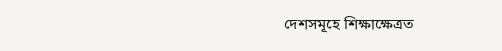দেশসমূহে শিক্ষাক্ষেত্ৰত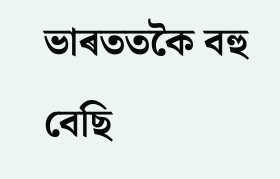ভাৰততকৈ বহু বেছি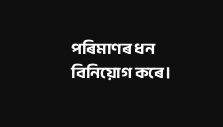পৰিমাণৰ ধন বিনিয়োগ কৰে।